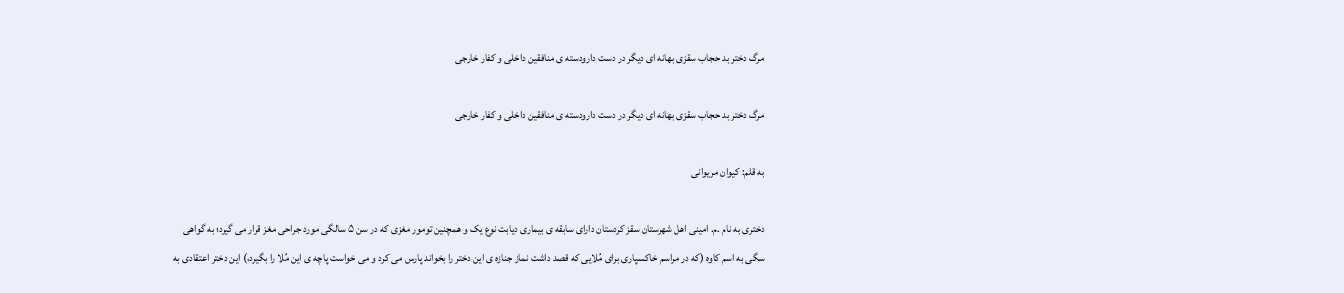مرگ دختر بد حجاب سقزی بهانه ای دیگر در دست دارودسته ی منافقین داخلی و کفار خارجی

مرگ دختر بد حجاب سقزی بهانه ای دیگر در دست دارودسته ی منافقین داخلی و کفار خارجی

به قلم: کیوان مریوانی

دختری به نام .م. امینی اهل شهرستان سقز کردستان دارای سابقه ی بیماری دیابت نوع یک و همچنین تومور مغزی که در سن ۵ سالگی مورد جراحی مغز قرار می گیرد؛ به گواهی سگی به اسم کاوه (که در مراسم خاکسپاری برای مُلایی که قصد داشت نماز جنازه ی این دختر را بخواند پارس می کرد و می خواست پاچه ی این مُلا را بگیرد،) این دختر اعتقادی به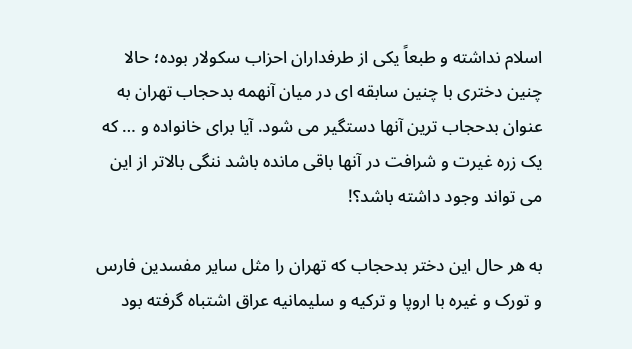اسلام نداشته و طبعاً یکی از طرفداران احزاب سکولار بوده؛ حالا چنین دختری با چنین سابقه ای در میان آنهمه بدحجاب تهران به عنوان بدحجاب ترین آنها دستگیر می شود. آیا برای خانواده و … که یک زره غیرت و شرافت در آنها باقی مانده باشد ننگی بالاتر از این می تواند وجود داشته باشد؟!

به هر حال این دختر بدحجاب که تهران را مثل سایر مفسدین فارس و تورک و غیره با اروپا و ترکیه و سلیمانیه عراق اشتباه گرفته بود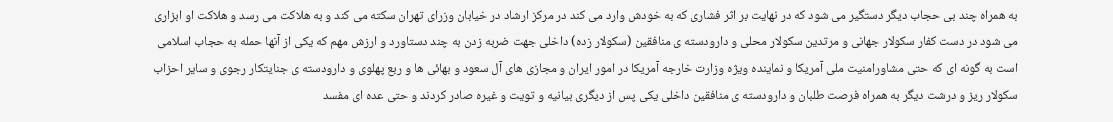به همراه چند بی حجاب دیگر دستگیر می شود که در نهایت بر اثر فشاری که به خودش وارد می کند در مرکز ارشاد در خیابان وزرای تهران سکته می کند و به هلاکت می رسد و هلاکت او ابزاری می شود در دست کفار سکولار جهانی و مرتدین سکولار محلی و دارودسته ی منافقین (سکولار زده) داخلی جهت ضربه زدن به چند دستاورد و ارزش مهم که یکی از آنها حمله به حجاب اسلامی است به گونه ای که حتی مشاورامنیت ملی آمریکا و نماینده ویژه وزارت خارجه آمریکا در امور ایران و مجازی های آل سعود و بهائی ها و ربع پهلوی و دارودسته ی جنایتکار رجوی و سایر احزاب سکولار ریز و درشت دیگر به همراه فرصت طلبان و دارودسته ی منافقین داخلی یکی پس از دیگری بیانیه و تویت و غیره صادر کردند و حتی عده ای مفسد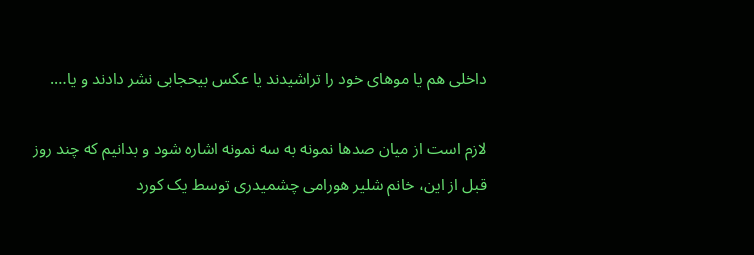داخلی هم یا موهای خود را تراشیدند یا عکس بیحجابی نشر دادند و یا….

لازم است از میان صدها نمونه به سه نمونه اشاره شود و بدانیم که چند روز قبل از این، خانم شلیر هورامی چشمیدری توسط یک کورد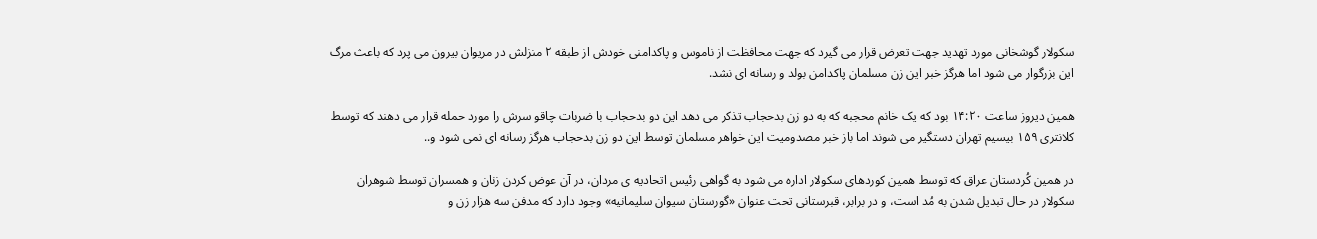سکولار گوشخانی مورد تهدید جهت تعرض قرار می گیرد که جهت محافظت از ناموس و پاکدامنی خودش از طبقه ۲ منزلش در مریوان بیرون می پرد که باعث مرگ این بزرگوار می شود اما هرگز خبر این زن مسلمان پاکدامن بولد و رسانه ای نشد.

همین دیروز ساعت ۱۴:۲۰ بود که یک خانم محجبه که به دو زن بدحجاب تذکر می دهد این دو بدحجاب با ضربات چاقو سرش را مورد حمله قرار می دهند که توسط کلانتری ۱۵۹ بیسیم تهران دستگیر می شوند اما باز خبر مصدومیت این خواهر مسلمان توسط این دو زن بدحجاب هرگز رسانه ای نمی شود و..

در همین کُردستان عراق که توسط همین کوردهای سکولار اداره می شود به گواهی رئیس اتحادیه ی مردان، در آن عوض کردن زنان و همسران توسط شوهران سکولار در حال تبدیل شدن به مُد است، و در برابر، قبرستانی تحت عنوان «گورستان سیوان سلیمانیه» وجود دارد که مدفن سه هزار زن و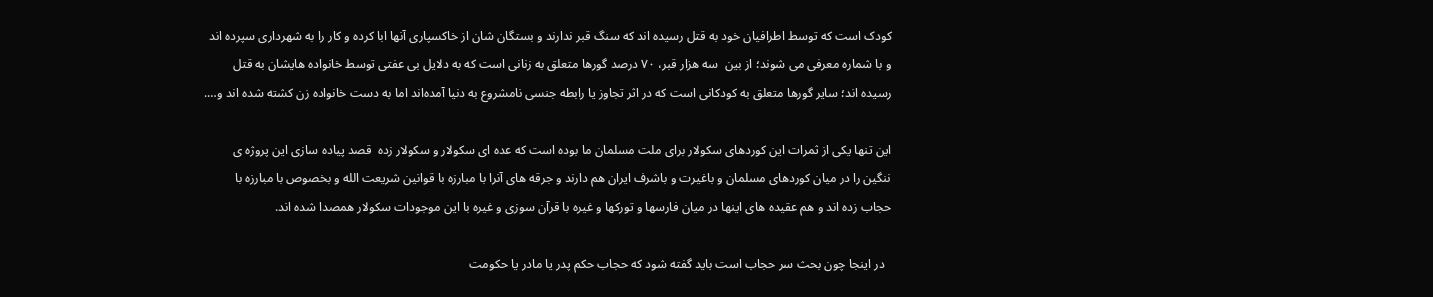کودک است که توسط اطرافیان خود به قتل رسیده اند که سنگ قبر ندارند و بستگان‌ شان از خاکسپاری آنها ابا کرده ‌و کار را به شهرداری سپرده‌ اند و با شماره معرفی می شوند؛ از بین  سه هزار قبر، ۷۰ درصد گورها متعلق به زنانی ‌است که به دلایل بی عفتی توسط خانواده‌ هایشان به قتل رسیده‌ اند؛ سایر گورها متعلق به کودکانی است که در اثر تجاوز یا رابطه جنسی نامشروع به دنیا آمده‌اند اما به دست خانواده زن کشته شده‌ اند و….

این تنها یکی از ثمرات این کوردهای سکولار برای ملت مسلمان ما بوده است که عده ای سکولار و سکولار زده  قصد پیاده سازی این پروژه ی ننگین را در میان کوردهای مسلمان و باغیرت و باشرف ایران هم دارند و جرقه های آنرا با مبارزه با قوانین شریعت الله و بخصوص با مبارزه با حجاب زده اند و هم عقیده های اینها در میان فارسها و تورکها و غیره با قرآن سوزی و غیره با این موجودات سکولار همصدا شده اند.

  در اینجا چون بحث سر حجاب است باید گفته شود که حجاب حکم پدر یا مادر یا حکومت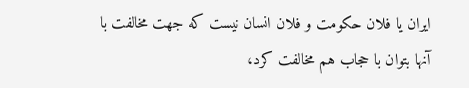ایران یا فلان حکومت و فلان انسان نیست که جهت مخالفت با آنها بتوان با حجاب هم مخالفت کرد،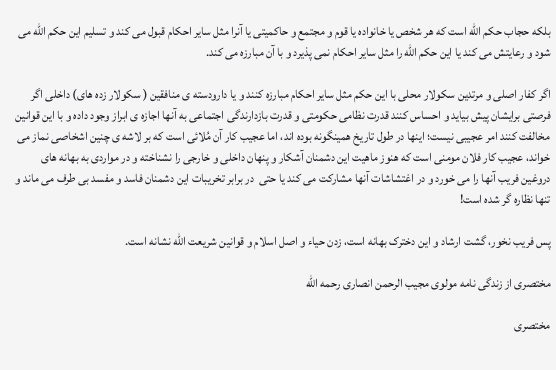بلکه حجاب حکم الله است که هر شخص یا خانواده یا قوم و مجتمع و حاکمیتی یا آنرا مثل سایر احکام قبول می کند و تسلیم این حکم الله می شود و رعایتش می کند یا این حکم الله را مثل سایر احکام نمی پذیرد و با آن مبارزه می کند.

اگر کفار اصلی و مرتدین سکولار محلی با این حکم مثل سایر احکام مبارزه کنند و یا دارودسته ی منافقین ( سکولار زده های) داخلی اگر فرصتی برایشان پیش بیاید و احساس کنند قدرت نظامی حکومتی و قدرت بازدارندگی اجتماعی به آنها اجازه ی ابراز وجود داده و با این قوانین مخالفت کنند امر عجیبی نیست؛ اینها در طول تاریخ همینگونه بوده اند، اما عجیب کار آن مُلائی است که بر لاشه ی چنین اشخاصی نماز می خواند، عجیب کار فلان مومنی است که هنوز ماهیت این دشمنان آشکار و پنهان داخلی و خارجی را نشناخته و در مواردی به بهانه های دروغین فریب آنها را می خورد و در اغتشاشات آنها مشارکت می کند یا حتی  در برابر تخریبات این دشمنان فاسد و مفسد بی طرف می ماند و تنها نظاره گر شده است!

پس فریب نخور، گشت ارشاد و این دخترک بهانه است، زدن حیاء و اصل اسلام و قوانین شریعت الله نشانه است.

مختصری از زندگی نامه مولوی مجیب الرحمن انصاری رحمه الله

مختصری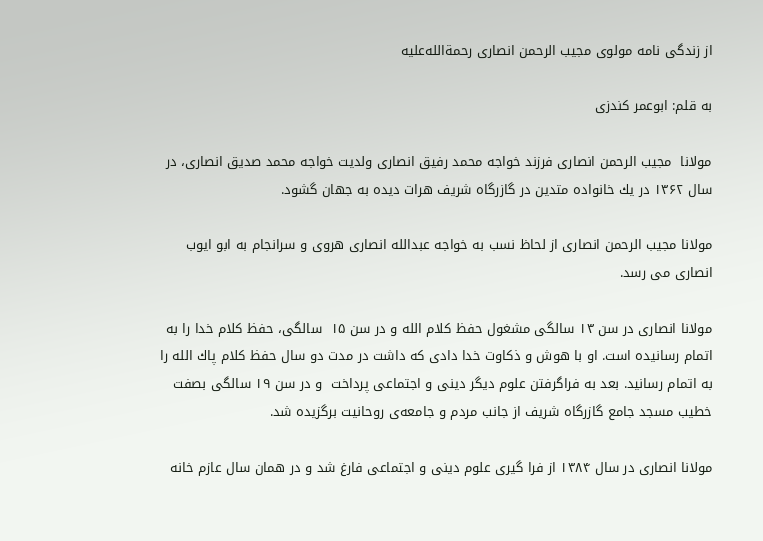از زندگی نامه مولوی مجیب الرحمن انصاری رحمة‌الله‌عليه

به قلم: ابوعمر کندزی

مولانا  مجیب الرحمن انصاری فرزند خواجه محمد رفیق انصاری ولدیت خواجه محمد صدیق انصاری، در سال ۱۳۶۲ در یك خانواده متدین در گازرگاه شریف هرات دیده به جهان گشود.

مولانا مجیب الرحمن انصاری از لحاظ نسب به خواجه عبدالله انصاری هروی و سرانجام به ابو ایوب انصاری می رسد.

مولانا انصاری در سن ۱۳ سالگی مشغول حفظ كلام الله و در سن ۱۵  سالگی، حفظ كلام خدا را به اتمام رسانیده است. او با هوش و ذكاوت خدا دادی كه داشت در مدت دو سال حفظ كلام پاك الله را به اتمام رسانید. بعد به فراگرفتن علوم دیگر دینی و اجتماعی پرداخت  و در سن ۱۹ سالگی بصفت خطیب مسجد جامع گازرگاه شریف از جانب مردم و جامعه‌ی روحانیت برگزیده شد.

مولانا انصاری در سال ۱۳۸۴ از فرا گیری علوم دینی و اجتماعی فارغ شد و در همان سال عازم خانه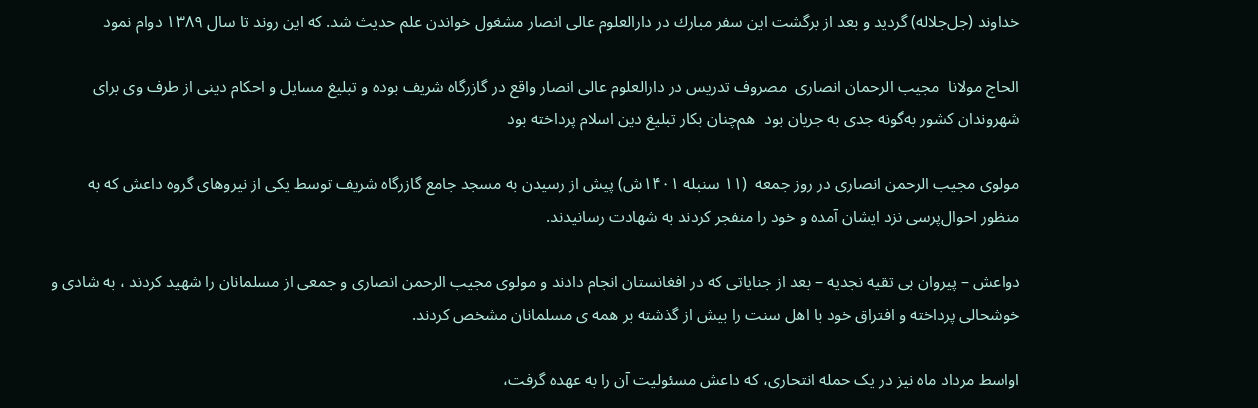خداوند (جل‌جلاله) گردید و بعد از برگشت این سفر مبارك در دارالعلوم عالی انصار مشغول خواندن علم حدیث شد. كه این روند تا سال ۱۳۸۹ دوام نمود

الحاج مولانا  مجیب الرحمان انصاری  مصروف تدریس در دارالعلوم عالی انصار واقع در گازرگاه شریف بوده و تبلیغ مسایل و احكام دینی از طرف وی برای شهروندان كشور به‌گونه جدی به جریان بود  هم‌چنان بكار تبلیغ دین اسلام پرداخته بود

مولوی مجیب الرحمن انصاری در روز جمعه  (۱۱ سنبله ۱۴۰۱ش) پیش از رسیدن به مسجد جامع گازرگاه شریف توسط یکی از نیروهای گروه داعش که به منظور احوال‌پرسی نزد ایشان آمده و خود را منفجر کردند به شهادت رسانیدند.

دواعش – پیروان بی تقیه نجدیه – بعد از جنایاتی که در افغانستان انجام دادند و مولوی مجیب الرحمن انصاری و جمعی از مسلمانان را شهید کردند ، به شادی و خوشحالی پرداخته و افتراق خود با اهل سنت را بیش از گذشته بر همه ی مسلمانان مشخص کردند.

اواسط مرداد ماه نیز در یک حمله انتحاری، که داعش مسئولیت آن را به عهده گرفت،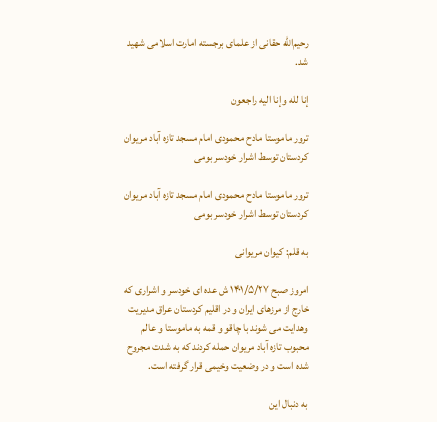رحیم‌الله حقانی از علمای برجسته امارت اسلامی شهید شد.

إنا لله وإنا اليه راجعون

ترور ماموستا مادح محمودی امام مسجد تازه آباد مریوان کردستان توسط اشرار خودسر بومی

ترور ماموستا مادح محمودی امام مسجد تازه آباد مریوان کردستان توسط اشرار خودسر بومی

به قلم: کیوان مریوانی

امروز صبح ۱۴۰۱/۵/۲۷ ش عده ای خودسر و اشراری که خارج از مرزهای ایران و در اقلیم کردستان عراق مدیریت وهدایت می شوند با چاقو و قمه به ماموستا و عالم محبوب تازه آباد مریوان حمله کردند که به شدت مجروح شده است و در وضعیت وخیمی قرار گرفته است.

به دنبال این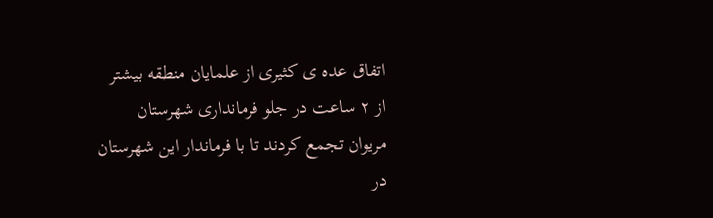اتفاق عده ی کثیری از علمایان منطقه بیشتر از ۲ ساعت در جلو فرمانداری شهرستان مریوان تجمع کردند تا با فرماندار این شهرستان در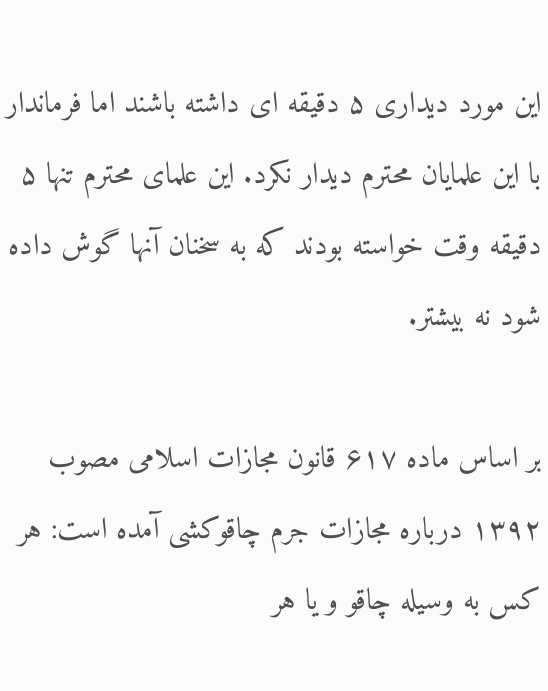این مورد دیداری ۵ دقیقه ای داشته باشند اما فرماندار با این علمایان محترم دیدار نکرد. این علمای محترم تنها ۵ دقیقه وقت خواسته بودند که به سخنان آنها گوش داده شود نه بیشتر.

بر اساس ماده ۶۱۷ قانون مجازات اسلامی مصوب ۱۳۹۲ درباره مجازات جرم چاقوکشی آمده است: هر کس به وسیله چاقو و یا هر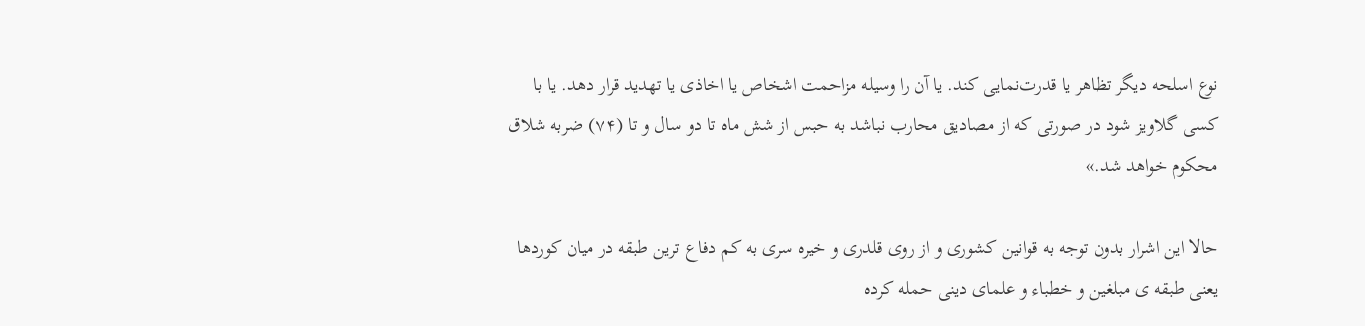نوع اسلحه دیگر تظاهر یا قدرت‌نمایی کند. یا آن را وسیله مزاحمت اشخاص یا اخاذی یا تهدید قرار دهد. یا با کسی گلاویز شود در صورتی که از مصادیق محارب نباشد به حبس از شش ماه تا دو سال و تا (۷۴) ضربه شلاق محکوم خواهد شد.»

حالا این اشرار بدون توجه به قوانین کشوری و از روی قلدری و خیره سری به کم دفاع ترین طبقه در میان کوردها یعنی طبقه ی مبلغین و خطباء و علمای دینی حمله کرده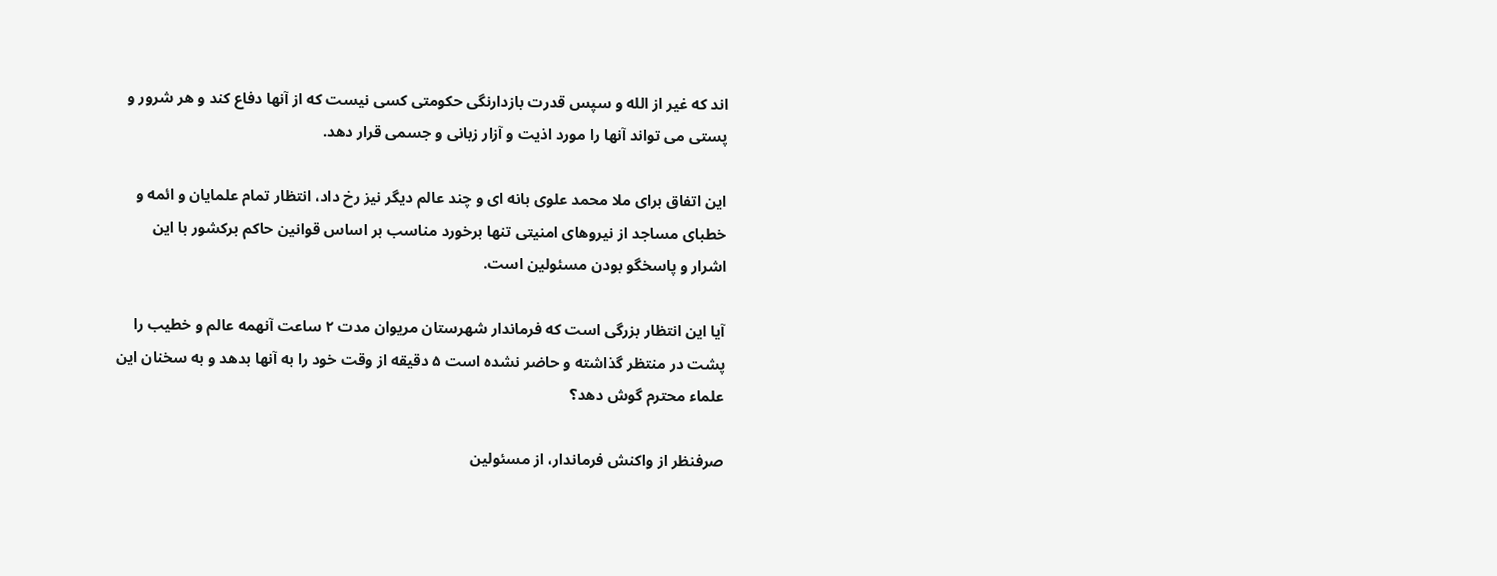اند که غیر از الله و سپس قدرت بازدارنگی حکومتی کسی نیست که از آنها دفاع کند و هر شرور و پستی می تواند آنها را مورد اذیت و آزار زبانی و جسمی قرار دهد.

این اتفاق برای ملا محمد علوی بانه ای و چند عالم دیگر نیز رخ داد، انتظار تمام علمایان و ائمه و خطبای مساجد از نیروهای امنیتی تنها برخورد مناسب بر اساس قوانین حاکم برکشور با این اشرار و پاسخگو بودن مسئولین است.

آیا این انتظار بزرگی است که فرماندار شهرستان مریوان مدت ۲ ساعت آنهمه عالم و خطیب را پشت در منتظر گذاشته و حاضر نشده است ۵ دقیقه از وقت خود را به آنها بدهد و به سخنان این علماء محترم گوش دهد؟

صرفنظر از واکنش فرماندار، از مسئولین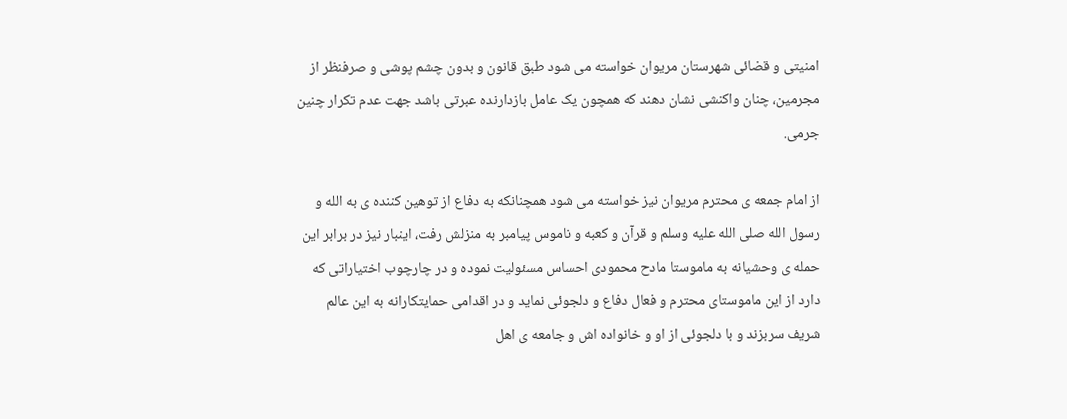امنیتی و قضائی شهرستان مریوان خواسته می شود طبق قانون و بدون چشم پوشی و صرفنظر از مجرمین، چنان واکنشی نشان دهند که همچون یک عامل بازدارنده عبرتی باشد جهت عدم تکرار چنین جرمی.

از امام جمعه ی محترم مریوان نیز خواسته می شود همچنانکه به دفاع از توهین کننده ی به الله و رسول الله صلی الله علیه وسلم و قرآن و کعبه و ناموس پیامبر به منزلش رفت، اینبار نیز در برابر این حمله ی وحشیانه به ماموستا مادح محمودی احساس مسئولیت نموده و در چارچوب اختیاراتی که دارد از این ماموستای محترم و فعال دفاع و دلجوئی نماید و در اقدامی حمایتکارانه به این عالم شریف سربزند و با دلجوئی از او و خانواده اش و جامعه ی اهل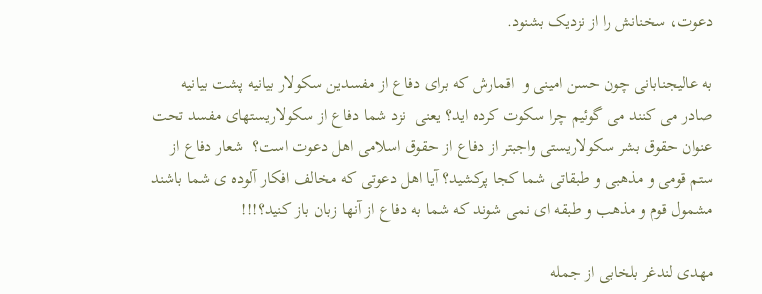دعوت، سخنانش را از نزدیک بشنود.

به عالیجنابانی چون حسن امینی و  اقمارش که برای دفاع از مفسدین سکولار بیانیه پشت بیانیه صادر می کنند می گوئیم چرا سکوت کرده اید؟ یعنی  نزد شما دفاع از سکولاریستهای مفسد تحت عنوان حقوق بشر سکولاریستی واجبتر از دفاع از حقوق اسلامی اهل دعوت است؟  شعار دفاع از ستم قومی و مذهبی و طبقاتی شما کجا پرکشید؟ آیا اهل دعوتی که مخالف افکار آلوده ی شما باشند مشمول قوم و مذهب و طبقه ای نمی شوند که شما به دفاع از آنها زبان باز کنید؟!!!

مهدی لندغر بلخابی از جمله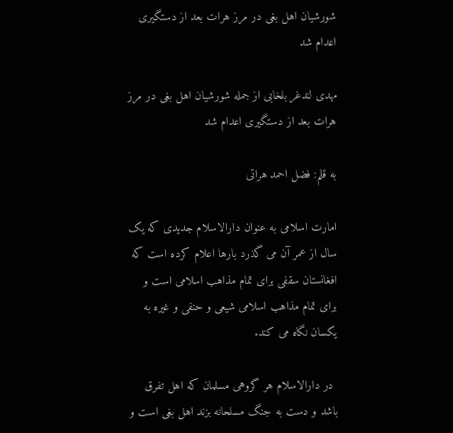شورشیان اهل بغی در مرز هرات بعد از دستگیری اعدام شد

مهدی لندغر بلخابی از جمله شورشیان اهل بغی در مرز هرات بعد از دستگیری اعدام شد

به قلم: فضل احمد هراتی

امارت اسلامی به عنوان دارالاسلام جدیدی که یک سال از عمر آن می گذرد بارها اعلام کرده است که افغانستان سقفی برای تمام مذاهب اسلامی است و برای تمام مذاهب اسلامی شیعی و حنفی و غیره به یکسان نگاه می کند.

 در دارالاسلام هر گروهی مسلمان که اهل تفرق باشد و دست به جنگ مسلحانه بزند اهل بغی است و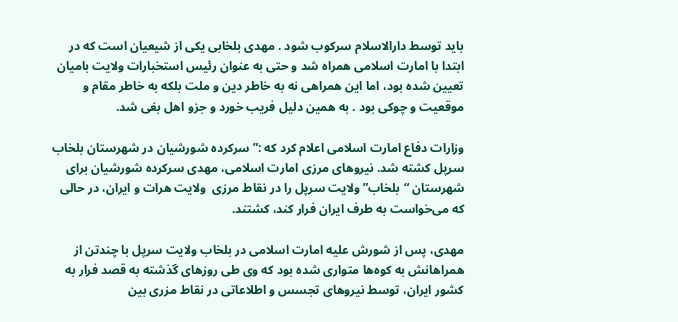باید توسط دارالاسلام سرکوب شود . مهدی بلخابی یکی از شیعیان است که در ابتدا با امارت اسلامی همراه شد و حتی به عنوان رئیس استخبارات ولایت بامیان تعیین شده بود، اما این همراهی نه به خاطر دین و ملت بلکه به خاطر مقام و موقعیت و چوکی بود . به همین دلیل فریب خورد و جزو اهل بغی شد.

وزارات دفاع امارت اسلامی اعلام کرد که :” سرکرده شورشیان در شهرستان بلخاب سرپل کشته شد. نیروهای مرزی امارت اسلامی، مهدی سرکرده شورشیان برای شهرستان “بلخاب” ولایت سرپل را در نقاط مرزی  ولایت هرات و ایران، در حالی که می‌خواست به طرف ایران فرار کند، کشتند.

مهدی، پس از شورش علیه امارت اسلامی در بلخاب ولایت سرپل با چندتن از همراهانش به کوه‌ها متواری شده بود که وی طی روزهای گذشته به قصد فرار به کشور ایران، توسط نیروهای تجسس و اطلاعاتی در نقاط مزری بین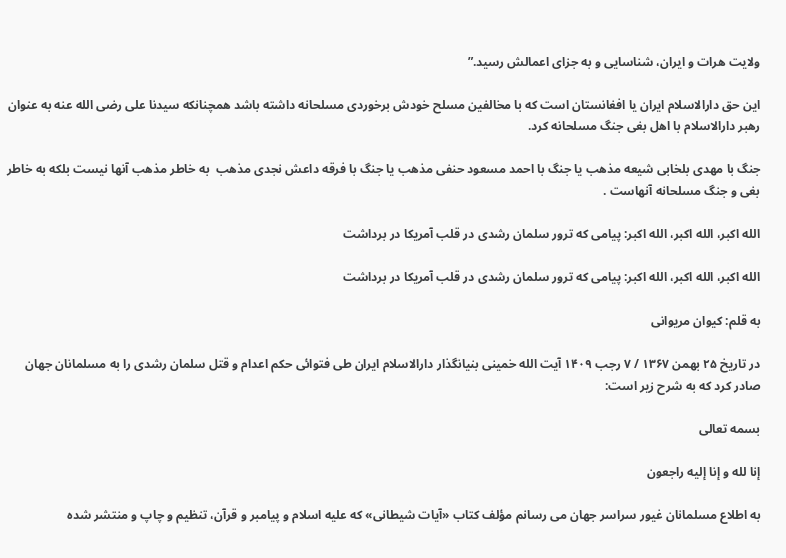ولایت هرات و ایران، شناسایی و به جزای اعمالش رسید.”

این حق دارالاسلام ایران یا افغانستان است که با مخالفین مسلح خودش برخوردی مسلحانه داشته باشد همچنانکه سیدنا علی رضی الله عنه به عنوان رهبر دارالاسلام با اهل بغی جنگ مسلحانه کرد.

جنگ با مهدی بلخابی شیعه مذهب یا جنگ با احمد مسعود حنفی مذهب یا جنگ با فرقه داعش نجدی مذهب  به خاطر مذهب آنها نیست بلکه به خاطر بغی و جنگ مسلحانه آنهاست .

الله اکبر، الله اکبر، الله اکبر: پیامی که ترور سلمان رشدی در قلب آمریکا در برداشت

الله اکبر، الله اکبر، الله اکبر: پیامی که ترور سلمان رشدی در قلب آمریکا در برداشت

به قلم: کیوان مریوانی

در تاریخ ۲۵ بهمن ۱۳۶۷ / ۷ رجب ۱۴۰۹ آیت الله خمینی بنیانگذار دارالاسلام ایران طی فتوائی حکم اعدام و قتل سلمان رشدی را به مسلمانان جهان صادر کرد که به شرح زیر است:

بسمه تعالی

إنا لله و إنا إلیه راجعون

به اطلاع مسلمانان غیور سراسر جهان می رسانم مؤلف کتاب «آیات شیطانی» که علیه اسلام و پیامبر و قرآن، تنظیم و چاپ و منتشر شده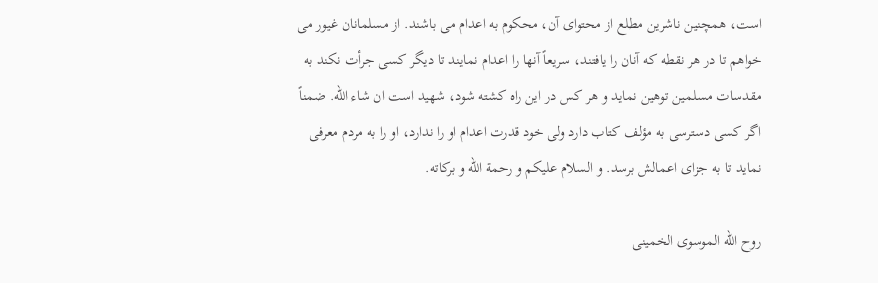است، همچنین ناشرین مطلع از محتوای آن، محکوم به اعدام می باشند. از مسلمانان غیور می خواهم تا در هر نقطه که آنان را یافتند، سریعاً آنها را اعدام نمایند تا دیگر کسی جرأت نکند به مقدسات مسلمین توهین نماید و هر کس در این راه کشته شود، شهید است ان شاء الله. ضمناً اگر کسی دسترسی به مؤلف کتاب دارد ولی خود قدرت اعدام او را ندارد، او را به مردم معرفی نماید تا به جزای اعمالش برسد. و السلام علیکم و رحمة الله و برکاته.

روح الله الموسوی الخمینی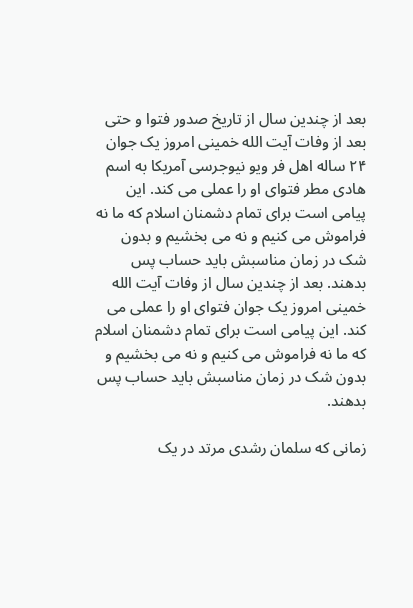بعد از چندین سال از تاریخ صدور فتوا و حتی بعد از وفات آیت الله خمینی امروز یک جوان ۲۴ ساله اهل فر ویو نیوجرسی آمریکا به اسم هادی مطر فتوای او را عملی می کند. این پیامی است برای تمام دشمنان اسلام که ما نه فراموش می کنیم و نه می بخشیم و بدون شک در زمان مناسبش باید حساب پس بدهند. بعد از چندین سال از وفات آیت الله خمینی امروز یک جوان فتوای او را عملی می کند. این پیامی است برای تمام دشمنان اسلام که ما نه فراموش می کنیم و نه می بخشیم و بدون شک در زمان مناسبش باید حساب پس بدهند.

زمانی که سلمان رشدی مرتد در یک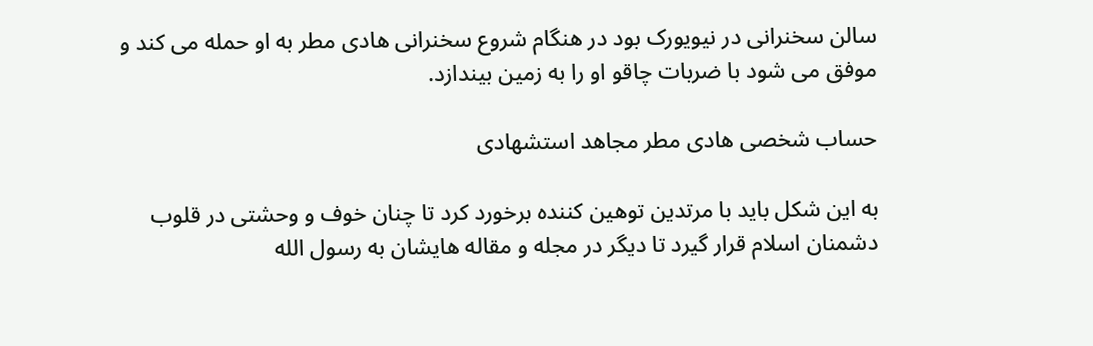سالن سخنرانی در نیویورک بود در هنگام شروع سخنرانی هادی مطر به او حمله می کند و موفق می شود با ضربات چاقو او را به زمین بیندازد.

حساب شخصی هادی مطر مجاهد استشهادی

به این شکل باید با مرتدین توهین کننده برخورد کرد تا چنان خوف و وحشتی در قلوب دشمنان اسلام قرار گیرد تا دیگر در مجله و مقاله هایشان به رسول الله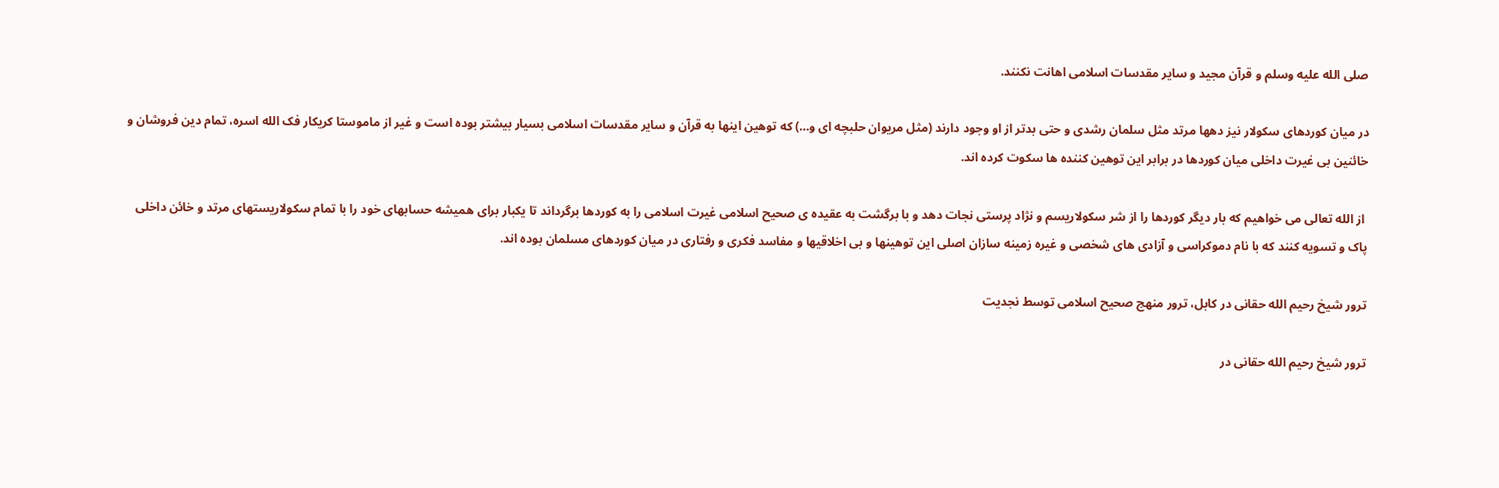صلی الله علیه وسلم و قرآن مجید و سایر مقدسات اسلامی اهانت نکنند.

در میان کوردهای سکولار نیز دهها مرتد مثل سلمان رشدی و حتی بدتر از او وجود دارند (مثل مریوان حلبچه ای و…) که توهین اینها به قرآن و سایر مقدسات اسلامی بسیار بیشتر بوده است و غیر از ماموستا کریکار فک الله اسره، تمام دین فروشان و خائنین بی غیرت داخلی میان کوردها در برابر این توهین کننده ها سکوت کرده اند.

 از الله تعالی می خواهیم که بار دیگر کوردها را از شر سکولاریسم و نژاد پرستی نجات دهد و با برگشت به عقیده ی صحیح اسلامی غیرت اسلامی را به کوردها برگرداند تا یکبار برای همیشه حسابهای خود را با تمام سکولاریستهای مرتد و خائن داخلی پاک و تسویه کنند که با نام دموکراسی و آزادی های شخصی و غیره زمینه سازان اصلی این توهینها و بی اخلاقیها و مفاسد فکری و رفتاری در میان کوردهای مسلمان بوده اند.

ترور شیخ رحیم الله حقانی در کابل، ترور منهج صحیح اسلامی توسط نجدیت

ترور شیخ رحیم الله حقانی در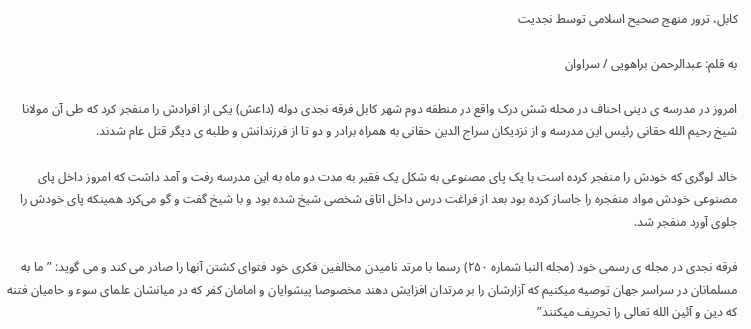کابل، ترور منهج صحیح اسلامی توسط نجدیت

به قلم: عبدالرحمن براهویی / سراوان

امروز در مدرسه ی دینی احناف در محله شش درک واقع در منطقه دوم شهر کابل فرقه نجدی دوله (داعش) یکی از افرادش را منفجر کرد که طی آن مولانا شیخ رحیم الله حقانی رئیس این مدرسه و از نزدیکان سراج الدین حقانی به همراه برادر و دو تا از فرزندانش و طلبه ی دیگر قتل عام شدند.

خالد لوگری که خودش را منفجر کرده است با یک پای مصنوعی به شکل یک فقیر به مدت دو ماه به این مدرسه رفت و آمد داشت که امروز داخل پای مصنوعی خودش مواد منفجره را جاساز کرده بود بعد از فراغت درس داخل اتاق شخصی شیخ شده بود و با شیخ گفت و گو می‌کرد همینکه پای خودش را جلوی آورد منفجر شد.

فرقه نجدی در مجله ی رسمی خود (مجله النبا شماره ۲۵۰) رسما با مرتد نامیدن مخالفین فکری خود فتوای کشتن آنها را صادر می کند و می گوید: ” ما به مسلمانان در سراسر جهان توصیه میکنیم که آزارشان را بر مرتدان افزایش دهند مخصوصا پیشوایان و امامان کفر که در میانشان علمای سوء و حامیان فتنه که دین و آئین الله تعالی را تحریف میکنند”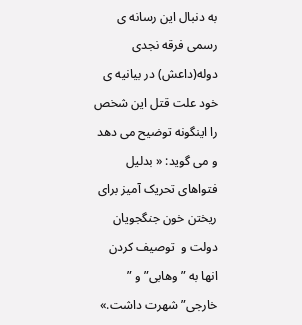به دنبال این رسانه ی رسمی فرقه نجدی دوله(داعش) در بیانیه ی خود علت قتل این شخص را اینگونه توضیح می دهد و می گوید: « بدلیل فتواهای تحریک آمیز برای ریختن خون جنگجویان دولت و  توصیف کردن انها به ” وهابی” و ” خارجی” شهرت داشت.»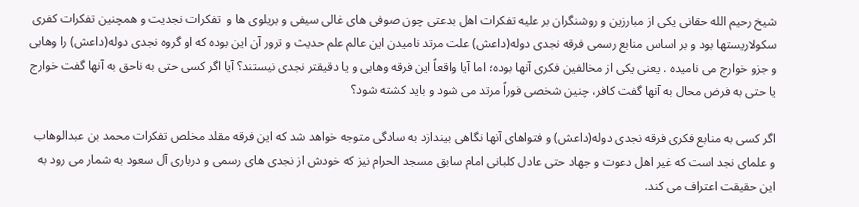شیخ رحیم الله حقانی یکی از مبارزین و روشنگران بر علیه تفکرات اهل بدعتی چون صوفی های غالی سیفی و بریلوی ها و  تفکرات نجدیت و همچنین تفکرات کفری سکولاریستها بود و بر اساس منابع رسمی فرقه نجدی دوله(داعش) علت مرتد نامیدن این عالم علم حدیث و ترور آن این بوده که او گروه نجدی دوله(داعش) را وهابی و جزو خوارج می نامیده . یعنی یکی از مخالفین فکری آنها بوده؛ اما آیا واقعاً این فرقه وهابی و یا دقیقتر نجدی نیستند؟ آیا اگر کسی حتی به ناحق به آنها گفت خوارج یا حتی به فرض محال به آنها گفت کافر، چنین شخصی فوراً مرتد می شود و باید کشته شود؟

اگر کسی به منابع فکری فرقه نجدی دوله(داعش) و فتواهای آنها نگاهی بیندازد به سادگی متوجه خواهد شد که این فرقه مقلد مخلص تفکرات محمد بن عبدالوهاب و علمای نجد است که غیر اهل دعوت و جهاد حتی عادل کلبانی امام سابق مسجد الحرام نیز که خودش از نجدی های رسمی و درباری آل سعود به شمار می رود به این حقیقت اعتراف می کند.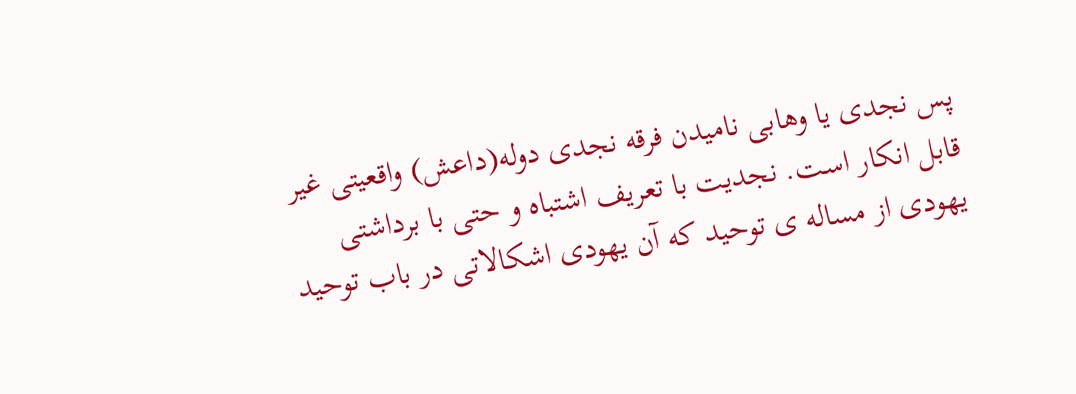پس نجدی یا وهابی نامیدن فرقه نجدی دوله(داعش) واقعیتی غیر قابل انکار است. نجدیت با تعریف اشتباه و حتی با برداشتی یهودی از مساله ی توحید که آن یهودی اشکالاتی در باب توحید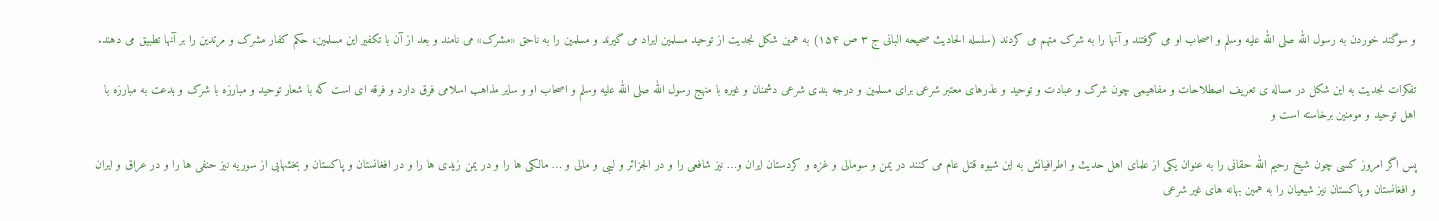و سوگند خوردن به رسول الله صلی الله علیه وسلم و اصحاب او می گرفتند و آنها را به شرک متهم می کردند (سلسله الحادیث صحیحه البانی ج ۳ ص ۱۵۴) به همین شکل نجدیت از توحید مسلمین ایراد می گیرند و مسلمین را به ناحق «مشرک» می نامند و بعد از آن با تکفیر این مسلمین، حکم کفار مشرک و مرتدین را بر آنها تطبیق می دهند.

تفکرات نجدیت به این شکل در مساله ی تعریف اصطلاحات و مفاهیمی چون شرک و عبادت و توحید و عذرهای معتبر شرعی برای مسلمین و درجه بندی شرعی دشمنان و غیره با منهج رسول الله صلی الله علیه وسلم و اصحاب او و سایر مذاهب اسلامی فرق دارد و فرقه ای است که با شعار توحید و مبارزه با شرک و بدعت به مبارزه با اهل توحید و مومنین برخاسته است و

پس اگر امروز کسی چون شیخ رحیم الله حقانی را به عنوان یکی از علمای اهل حدیث و اطرافیانش به این شیوه قتل عام می کنند در یمن و سومالی و غزه و کردستان ایران و… نیز شافعی را و در الجزائر و لیبی و مالی و … مالکی ها را و در یمن زیدی ها را و در افغانستان و پاکستان و بخشهایی از سوریه نیز حنفی ها را و در عراق و ایران و افغانستان و پاکستان نیز شیعیان را به همین بهانه های غیر شرعی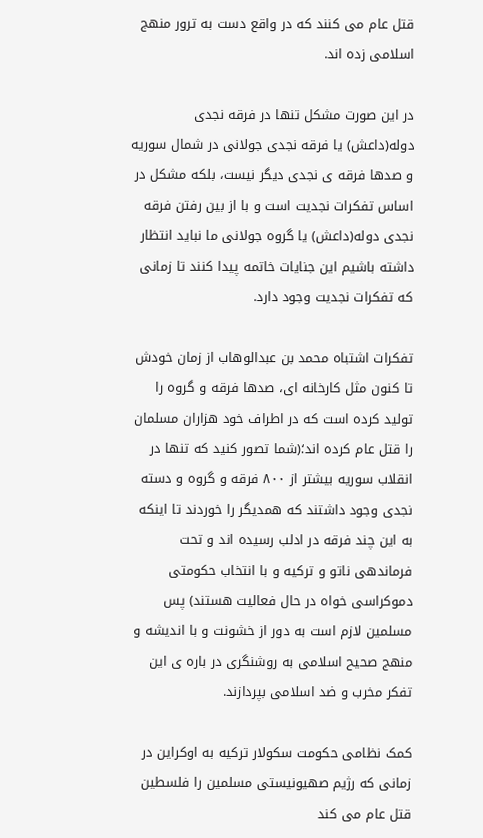قتل عام می کنند که در واقع دست به ترور منهج اسلامی زده اند.

در این صورت مشکل تنها در فرقه نجدی دوله(داعش) یا فرقه نجدی جولانی در شمال سوریه و صدها فرقه ی نجدی دیگر نیست، بلکه مشکل در اساس تفکرات نجدیت است و با از بین رفتن فرقه نجدی دوله(داعش) یا گروه جولانی ما نباید انتظار داشته باشیم این جنایات خاتمه پیدا کنند تا زمانی که تفکرات نجدیت وجود دارد.

تفکرات اشتباه محمد بن عبدالوهاب از زمان خودش تا کنون مثل کارخانه ای، صدها فرقه و گروه را تولید کرده است که در اطراف خود هزاران مسلمان را قتل عام کرده اند؛(شما تصور کنید که تنها در انقلاب سوریه بیشتر از ۸۰۰ فرقه و گروه و دسته نجدی وجود داشتند که همدیگر را خوردند تا اینکه به این چند فرقه در ادلب رسیده اند و تحت فرماندهی ناتو و ترکیه و با انتخاب حکومتی دموکراسی خواه در حال فعالیت هستند) پس مسلمین لازم است به دور از خشونت و با اندیشه و منهج صحیح اسلامی به روشنگری در باره ی این تفکر مخرب و ضد اسلامی بپردازند.

کمک نظامی حکومت سکولار ترکیه به اوکراین در زمانی که رژیم صهیونیستی مسلمین را فلسطین قتل عام می کند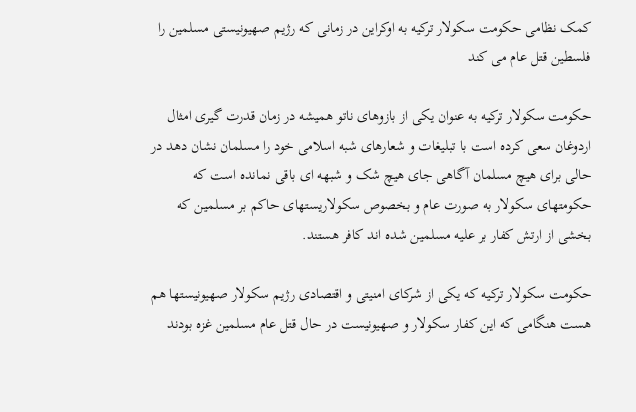کمک نظامی حکومت سکولار ترکیه به اوکراین در زمانی که رژیم صهیونیستی مسلمین را فلسطین قتل عام می کند

حکومت سکولار ترکیه به عنوان یکی از بازوهای ناتو همیشه در زمان قدرت گیری امثال اردوغان سعی کرده است با تبلیغات و شعارهای شبه اسلامی خود را مسلمان نشان دهد در حالی برای هیچ مسلمان آگاهی جای هیچ شک و شبهه ای باقی نمانده است که حکومتهای سکولار به صورت عام و بخصوص سکولاریستهای حاکم بر مسلمین که بخشی از ارتش کفار بر علیه مسلمین شده اند کافر هستند.

حکومت سکولار ترکیه که یکی از شرکای امنیتی و اقتصادی رژیم سکولار صهیونیستها هم هست هنگامی که این کفار سکولار و صهیونیست در حال قتل عام مسلمین غزه بودند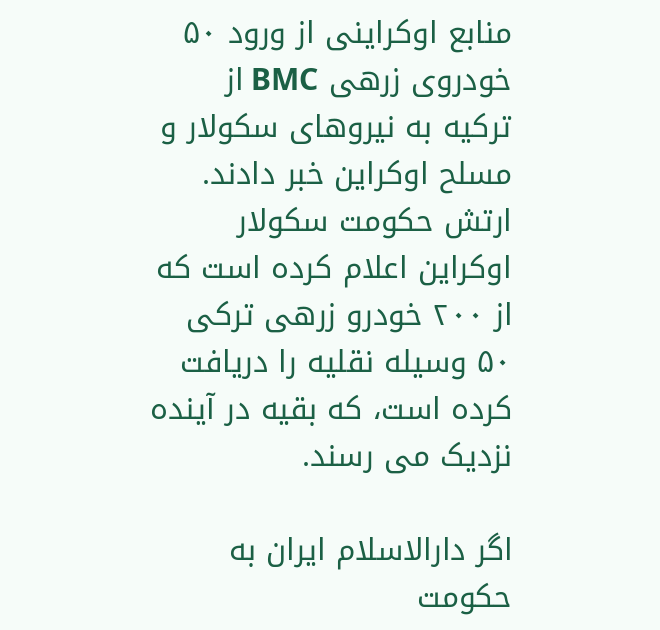منابع اوکراینی از ورود ۵۰ خودروی زرهی BMC از ترکیه به نیروهای سکولار و مسلح اوکراین خبر دادند. ارتش حکومت سکولار اوکراین اعلام کرده است که از ۲۰۰ خودرو زرهی ترکی ۵۰ وسیله نقلیه را دریافت کرده است، که بقیه در آینده نزدیک می رسند.

اگر دارالاسلام ایران به حکومت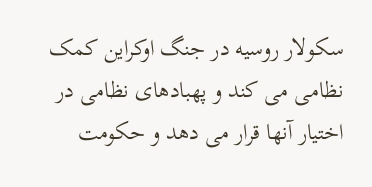سکولار روسیه در جنگ اوکراین کمک نظامی می کند و پهبادهای نظامی در اختیار آنها قرار می دهد و حکومت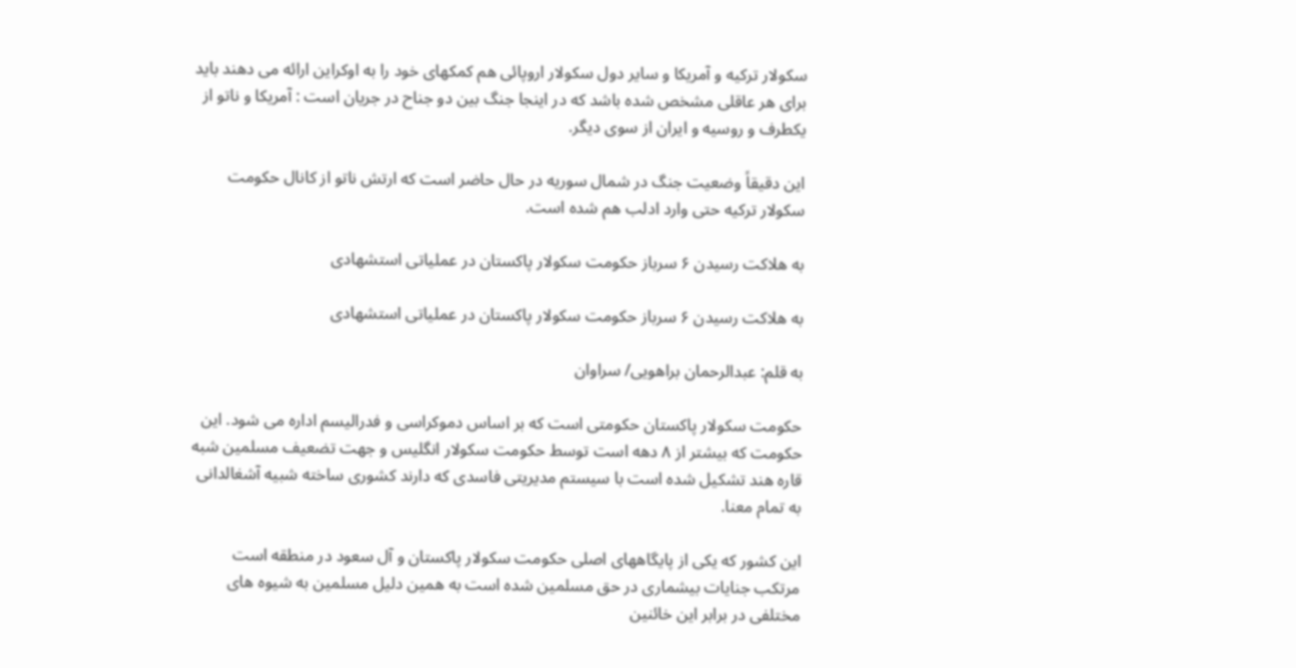سکولار ترکیه و آمریکا و سایر دول سکولار اروپائی هم کمکهای خود را به اوکراین ارائه می دهند باید برای هر عاقلی مشخص شده باشد که در اینجا جنگ بین دو جناح در جریان است : آمریکا و ناتو از یکطرف و روسیه و ایران از سوی دیگر.

این دقیقاً وضعیت جنگ در شمال سوریه در حال حاضر است که ارتش ناتو از کانال حکومت سکولار ترکیه حتی وارد ادلب هم شده است.

به هلاکت رسیدن ۶ سرباز حکومت سکولار پاکستان در عملیاتی استشهادی

به هلاکت رسیدن ۶ سرباز حکومت سکولار پاکستان در عملیاتی استشهادی

به قلم: عبدالرحمان براهویی/ سراوان

حکومت سکولار پاکستان حکومتی است که بر اساس دموکراسی و فدرالیسم اداره می شود. این حکومت که بیشتر از ۸ دهه است توسط حکومت سکولار انگلیس و جهت تضعیف مسلمین شبه قاره هند تشکیل شده است با سیستم مدیریتی فاسدی که دارند کشوری ساخته شبیه آشغالدانی به تمام معنا.

این کشور که یکی از پایگاههای اصلی حکومت سکولار پاکستان و آل سعود در منطقه است مرتکب جنایات بیشماری در حق مسلمین شده است به همین دلیل مسلمین به شیوه های مختلفی در برابر این خائنین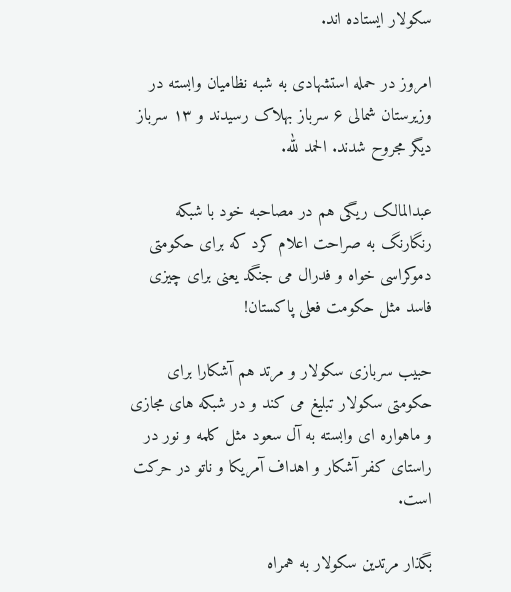سکولار ایستاده اند.

امروز در حمله استشهادی به شبه نظامیان وابسته در وزیرستان شمالی ۶ سرباز بهلاک رسیدند و ۱۳ سرباز دیگر مجروح شدند. الحمد لله.

عبدالمالک ریگی هم در مصاحبه خود با شبکه رنگارنگ به صراحت اعلام کرد که برای حکومتی دموکراسی خواه و فدرال می جنگد یعنی برای چیزی فاسد مثل حکومت فعلی پاکستان!

حبیب سربازی سکولار و مرتد هم آشکارا برای حکومتی سکولار تبلیغ می کند و در شبکه های مجازی و ماهواره ای وابسته به آل سعود مثل کلمه و نور در راستای کفر آشکار و اهداف آمریکا و ناتو در حرکت است.

بگذار مرتدین سکولار به همراه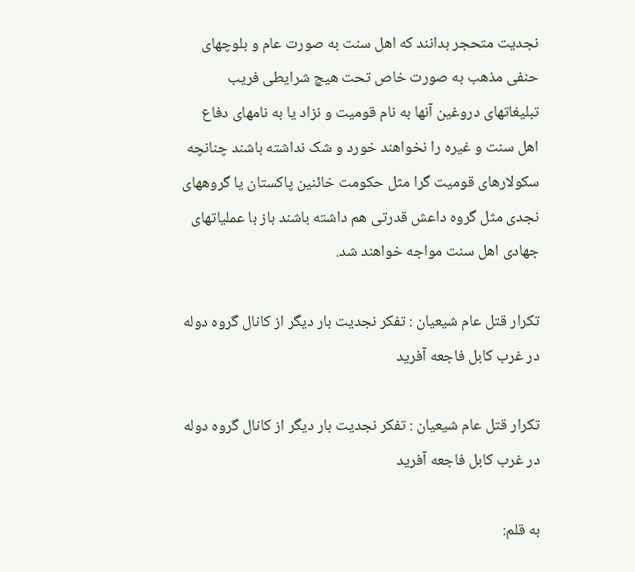نجدیت متحجر بدانند که اهل سنت به صورت عام و بلوچهای حنفی مذهب به صورت خاص تحت هیچ شرایطی فریب تبلیغاتهای دروغین آنها به نام قومیت و نزاد یا به نامهای دفاع اهل سنت و غیره را نخواهند خورد و شک نداشته باشند چنانچه سکولارهای قومیت گرا مثل حکومت خائنین پاکستان یا گروههای نجدی مثل گروه داعش قدرتی هم داشته باشند باز با عملیاتهای جهادی اهل سنت مواجه خواهند شد.

تکرار قتل عام شیعیان : تفکر نجدیت بار دیگر از کانال گروه دوله در غرب کابل فاجعه آفرید

تکرار قتل عام شیعیان : تفکر نجدیت بار دیگر از کانال گروه دوله در غرب کابل فاجعه آفرید

به قلم: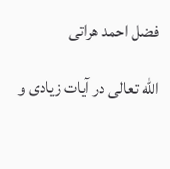فضل احمد هراتی

الله تعالی در آیات زیادی و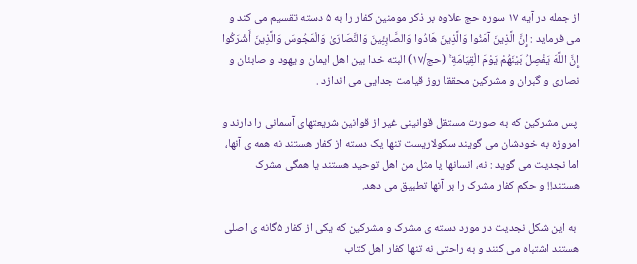از جمله در آیه ۱۷ سوره حج علاوه بر ذکر مومنین کفار را به ۵ دسته تقسیم می کند و می فرماید : إِنَّ الَّذِينَ آمَنُوا وَالَّذِينَ هَادُوا وَالصَّابِئِينَ وَالنَّصَارَىٰ وَالْمَجُوسَ وَالَّذِينَ أَشْرَكُوا إِنَّ اللَّهَ يَفْصِلُ بَيْنَهُمْ يَوْمَ الْقِيَامَةِ ۚ (حج/۱۷) البته خدا بین اهل ایمان و یهود و صابئان و نصاری و گبران و مشرکین محققا روز قیامت جدایی می اندازد .

 پس مشرکین که به صورت مستقل قوانینی غیر از قوانین شریعتهای آسمانی را دارند و امروزه به خودشان می گویند سکولاریست تنها یک دسته از کفار هستند نه همه ی آنها، اما نجدیت می گوید : نه، انسانها یا مثل من اهل توحید هستند یا همگی مشرک هستند!! و حکم کفار مشرک را بر آنها تطبیق می دهد.

 به این شکل نجدیت در مورد دسته ی مشرک و مشرکین که یکی از کفار ۵گانه ی اصلی هستند اشتباه می کنند و به راحتی نه تنها کفار اهل کتاب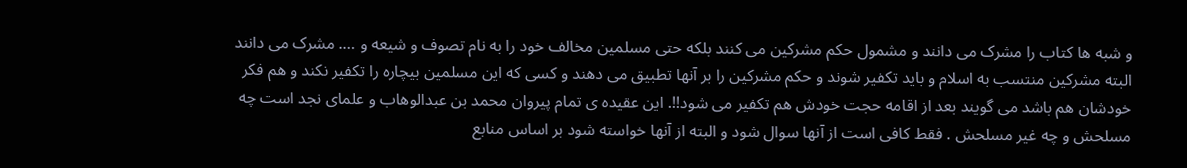و شبه ها کتاب را مشرک می دانند و مشمول حکم مشرکین می کنند بلکه حتی مسلمین مخالف خود را به نام تصوف و شیعه و …. مشرک می دانند البته مشرکین منتسب به اسلام و باید تکفیر شوند و حکم مشرکین را بر آنها تطبیق می دهند و کسی که این مسلمین بیچاره را تکفیر نکند و هم فکر خودشان هم باشد می گویند بعد از اقامه حجت خودش هم تکفیر می شود!!. این عقیده ی تمام پیروان محمد بن عبدالوهاب و علمای نجد است چه مسلحش و چه غیر مسلحش . فقط کافی است از آنها سوال شود و البته از آنها خواسته شود بر اساس منابع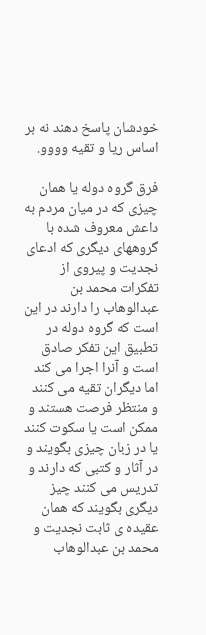خودشان پاسخ دهند نه بر اساس ریا و تقیه وووو.

فرق گروه دوله یا همان چیزی که در میان مردم به داعش معروف شده با گروههای دیگری که ادعای نجدیت و پیروی از تفکرات محمد بن عبدالوهاب را دارند در این است که گروه دوله در تطبیق این تفکر صادق است و آنرا اجرا می کند اما دیگران تقیه می کنند و منتظر فرصت هستند و ممکن است یا سکوت کنند یا در زبان چیزی بگویند و در آثار و کتبی که دارند و تدریس می کنند چیز دیگری بگویند که همان عقیده ی ثابت نجدیت و محمد بن عبدالوهاب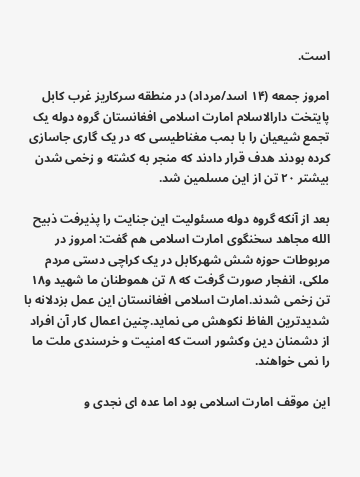است.

امروز جمعه (۱۴ اسد/مرداد) در منطقه‌ سرکاریز غرب کابل پایتخت دارالاسلام امارت اسلامی افغانستان گروه دوله یک تجمع شیعیان را با بمب مغناطیسی که در یک گاری جاسازی کرده بودند هدف قرار دادند که منجر به کشته و زخمی شدن بیشتر ۲۰ تن از این مسلمین شد.

بعد از آنکه گروه دوله مسئولیت این جنایت را پذیرفت ذبیح الله مجاهد سخنگوی امارت اسلامی هم گفت: امروز در مربوطات حوزه شش شهرکابل در یک کراچی دستی مردم ملکی، انفجار صورت گرفت که ۸ تن هموطنان ما شهید و۱۸ تن زخمی شدند.امارت اسلامی افغانستان این عمل بزدلانه با شدیدترین الفاظ نکوهش می نماید.چنین اعمال کار آن افراد از دشمنان دین وکشور است که امنیت و خرسندی ملت ما را نمی خواهند.

این موقف امارت اسلامی بود اما عده ای نجدی و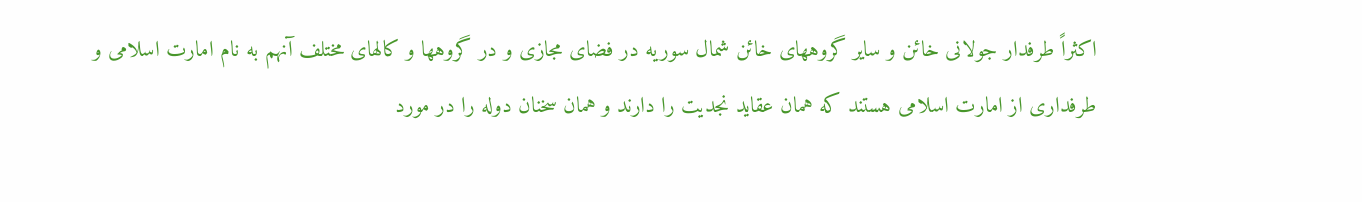اکثراً طرفدار جولانی خائن و سایر گروههای خائن شمال سوریه در فضای مجازی و در گروهها و کالهای مختلف آنهم به نام امارت اسلامی و طرفداری از امارت اسلامی هستند که همان عقاید نجدیت را دارند و همان سخنان دوله را در مورد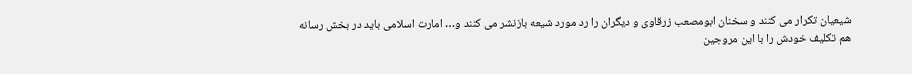شیعیان تکرار می کنند و سخنان ابومصعب زرقاوی و دیگران را رد مورد شیعه بازنشر می کنند و… امارت اسلامی باید در بخش رسانه هم تکلیف خودش را با این مروجین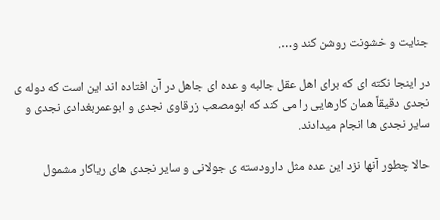جنایت و خشونت روشن کند و….

در اینجا نکته ای که برای اهل عقل جالبه و عده ای جاهل در آن افتاده اند این است که دوله ی نجدی دقیقاً همان کارهایی را می کند که ابومصعب زرقاوی نجدی و ابوعمربغدادی نجدی و سایر نجدی ها انجام میدادند.

حالا چطور آنها نزد این عده مثل دارودسته ی جولانی و سایر نجدی های ریاکار مشمول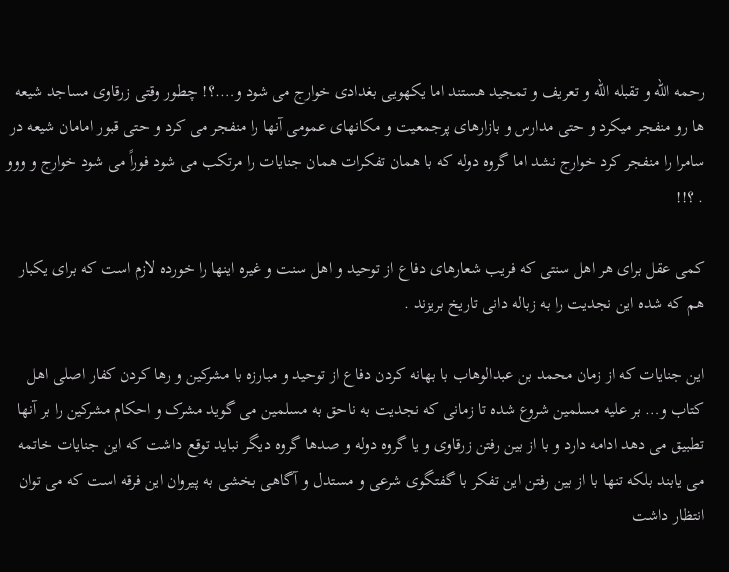رحمه الله و تقبله الله و تعریف و تمجید هستند اما یکهویی بغدادی خوارج می شود و….؟! چطور وقتی زرقاوی مساجد شیعه ها رو منفجر میکرد و حتی مدارس و بازارهای پرجمعیت و مکانهای عمومی آنها را منفجر می کرد و حتی قبور امامان شیعه در سامرا را منفجر کرد خوارج نشد اما گروه دوله که با همان تفکرات همان جنایات را مرتکب می شود فوراً می شود خوارج و ووو . ؟!!

کمی عقل برای هر اهل سنتی که فریب شعارهای دفاع از توحید و اهل سنت و غیره اینها را خورده لازم است که برای یکبار هم که شده این نجدیت را به زباله دانی تاریخ بریزند .

این جنایات که از زمان محمد بن عبدالوهاب با بهانه کردن دفاع از توحید و مبارزه با مشرکین و رها کردن کفار اصلی اهل کتاب و… بر علیه مسلمین شروع شده تا زمانی که نجدیت به ناحق به مسلمین می گوید مشرک و احکام مشرکین را بر آنها تطبیق می دهد ادامه دارد و با از بین رفتن زرقاوی و یا گروه دوله و صدها گروه دیگر نباید توقع داشت که این جنایات خاتمه می یابند بلکه تنها با از بین رفتن این تفکر با گفتگوی شرعی و مستدل و آگاهی بخشی به پیروان این فرقه است که می توان انتظار داشت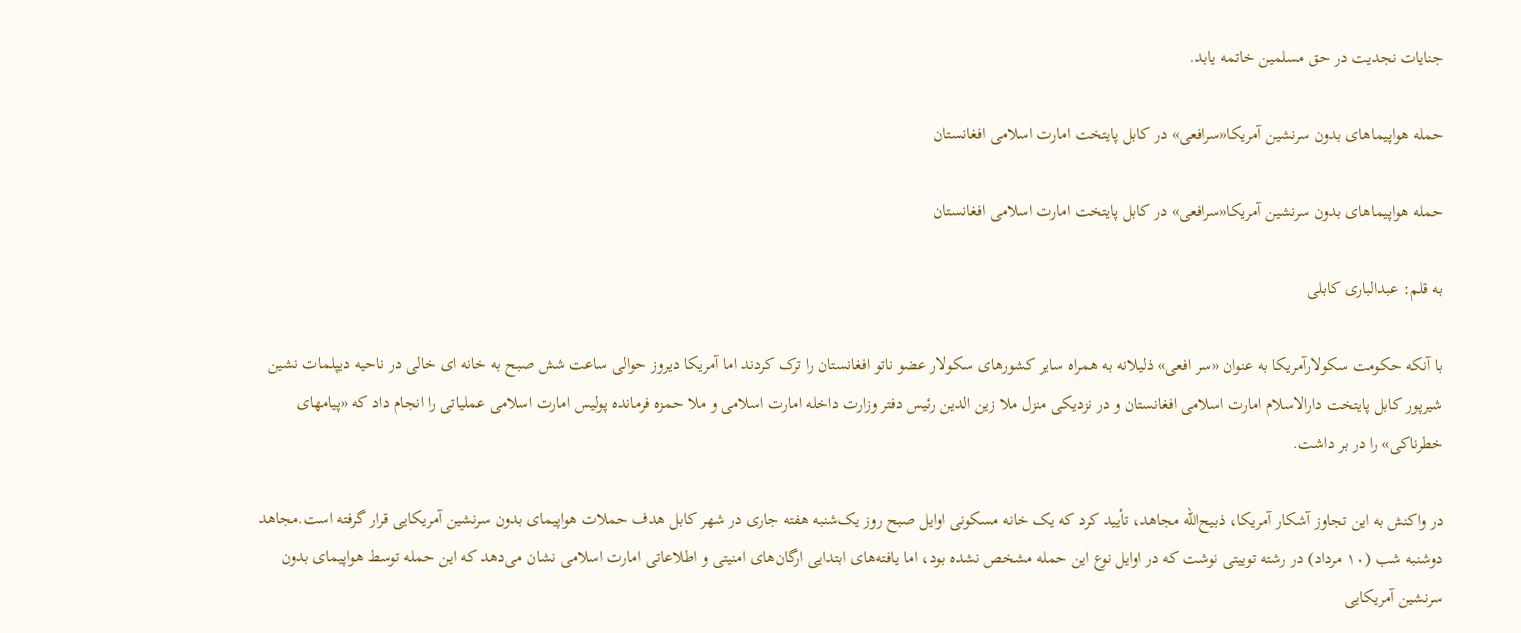جنایات نجدیت در حق مسلمین خاتمه یابد.

حمله هواپیماهای بدون سرنشین آمریکا«سرافعی» در کابل پایتخت امارت اسلامی افغانستان

حمله هواپیماهای بدون سرنشین آمریکا«سرافعی» در کابل پایتخت امارت اسلامی افغانستان

به قلم: عبدالباری کابلی

با آنکه حکومت سکولارآمریکا به عنوان «سر افعی» ذلیلانه به همراه سایر کشورهای سکولار عضو ناتو افغانستان را ترک کردند اما آمریکا دیروز حوالی ساعت شش صبح به خانه ای خالی در ناحیه دیپلمات نشین شیرپور کابل پایتخت دارالاسلام امارت اسلامی افغانستان و در نزدیکی منزل ملا زین الدین رئیس دفتر وزارت داخله امارت اسلامی و ملا حمزه فرمانده پولیس امارت اسلامی عملیاتی را انجام داد که «پیامهای خطرناکی» را در بر داشت.

در واکنش به این تجاوز آشکار آمریکا، ذبیح‌الله مجاهد، تأیید کرد که یک خانه‌ مسکونی اوایل صبح روز یک‌شنبه هفته‌ جاری در شهر کابل هدف حملات هواپیمای بدون سرنشین آمریکایی قرار گرفته است.مجاهد دوشنبه شب (۱۰ مرداد) در رشته توییتی نوشت که در اوایل نوع این حمله مشخص نشده بود، اما یافته‌های ابتدایی ارگان‌های امنیتی و اطلاعاتی امارت اسلامی نشان می‌دهد که این حمله توسط هواپیمای بدون سرنشین آمریکایی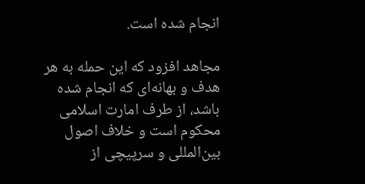انجام شده است.

مجاهد افزود که این حمله به هر هدف و بهانه‌ای که انجام شده باشد، از طرف امارت اسلامی محکوم است و خلاف اصول بین‌المللی و سرپیچی از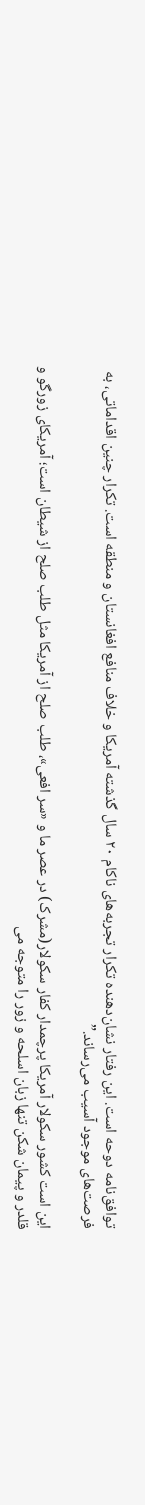توافق‌نامه‌ دوحه است. این رفتار نشان‌دهنده‌ تکرار تجربه‌های ناکام ۲۰ سال گذشته‌ آمریکا و خلاف منافع افغانستان و منطقه است. تکرار چنین اقداماتی، به فرصت‌های موجود آسیب می‌رساند.”

این است کشور سکولار آمریکا پرچمدار کفار سکولار(مشرک) در عصر ما و «سر افعی»، طلب صلح از آمریکا مثل طلب صلح از شیطان است؛ آمریکای زورگو و قلدر و پیمان شکن تنها زبان اسلحه و زور را متوجه می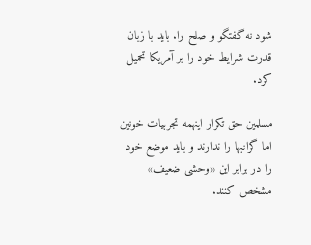شود نه گفتگو و صلح را. باید با زبان قدرت شرایط خود را بر آمریکا تحمیل کرد.

مسلمین حق تکرار اینهمه تجربیات خونین اما گرانبها را ندارند و باید موضع خود را در برابر این «وحشی ضعیف» مشخص کنند.